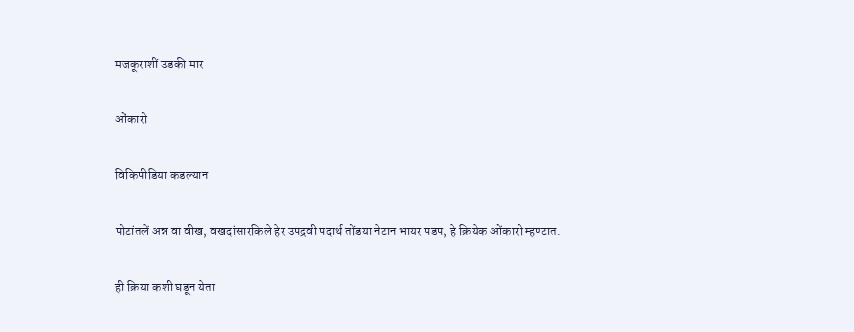मजकूराशीं उडकी मार

ओंकारो

विकिपीडिया कडल्यान

पोटांतलें अन्न वा वीख, वखदांसारकिले हेर उपद्रवी पदार्थ तोंडया नेटान भायर पडप, हे क्रियेक ओंकारो म्हण्टात.

ही क्रिया कशी घडून येता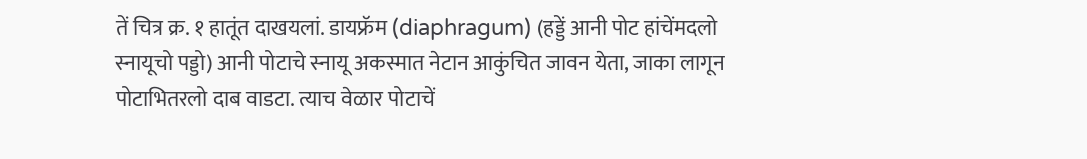तें चित्र क्र. १ हातूंत दाखयलां. डायफ्रॅम (diaphragum) (हड्डें आनी पोट हांचेंमदलो स्नायूचो पड्डो) आनी पोटाचे स्नायू अकस्मात नेटान आकुंचित जावन येता, जाका लागून पोटाभितरलो दाब वाडटा. त्याच वेळार पोटाचें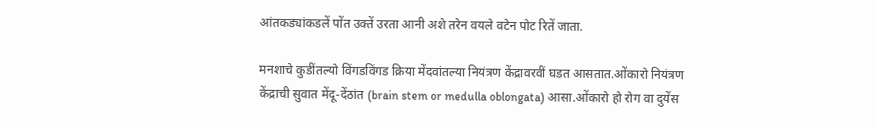आंतकड्यांकडलें पोंत उक्तें उरता आनी अशे तरेन वयले वटेन पोट रितें जाता.

मनशाचे कुडींतल्यो विंगडविंगड क्रिया मेंदवांतल्या नियंत्रण केंद्रावरवीं घडत आसतात.ओंकारो नियंत्रण केंद्राची सुवात मेंदू-देंठांत (brain stem or medulla oblongata) आसा.ओंकारो हो रोग वा दुयेंस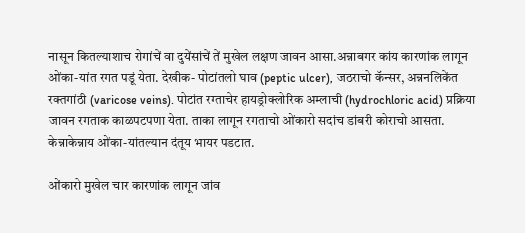नासून कितल्याशाच रोगांचें वा दुयेंसांचें तें मुखेल लक्षण जावन आसा.अन्नाबगर कांय कारणांक लागून ओंका-यांत रगत पडूं येता. देखीक- पोटांतलो घाव (peptic ulcer), जठराचो कॅन्सर, अन्ननलिकेंत रक्तगांठी (varicose veins). पोटांत रग्ताचेर हायड्रोक्लोरिक अम्लाची (hydrochloric acid) प्रक्रिया जावन रगताक काळपटपणा येता. ताका लागून रगताचो ओंकारो सदांच डांबरी कोराचो आसता. केन्नाकेन्नाय ओंका-यांतल्यान दंतूय भायर पडटात.

ओंकारो मुखेल चार कारणांक लागून जांव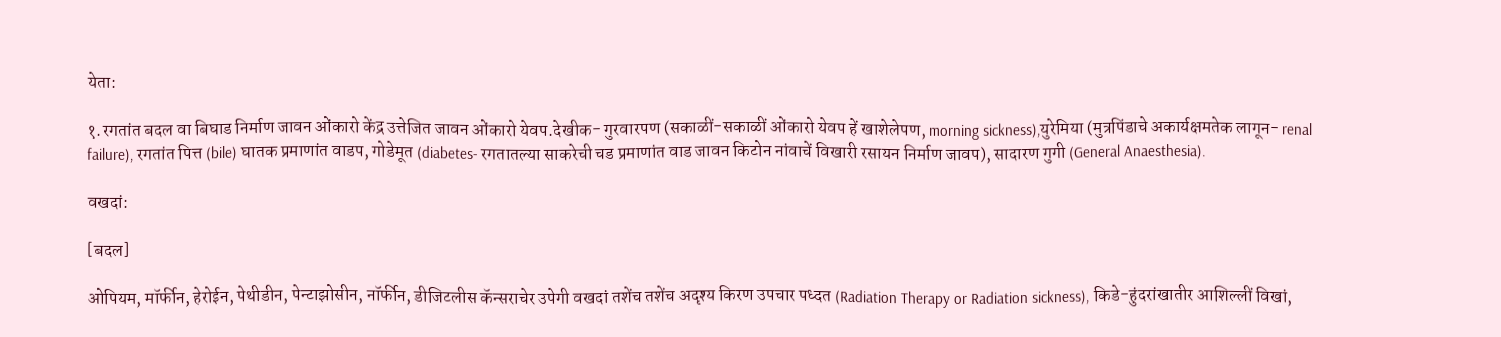येता:

१.रगतांत बदल वा बिघाड निर्माण जावन ओंकारो केंद्र उत्तेजित जावन ओंकारो येवप.देखीक- गुरवारपण (सकाळीं-सकाळीं ओंकारो येवप हें खाशेलेपण, morning sickness),युरेमिया (मुत्रपिंडाचे अकार्यक्षमतेक लागून- renal failure), रगतांत पित्त (bile) घातक प्रमाणांत वाडप, गोडेमूत (diabetes- रगतातल्या साकरेची चड प्रमाणांत वाड जावन किटोन नांवाचें विखारी रसायन निर्माण जावप), सादारण गुगी (General Anaesthesia).

वखदां:

[बदल]

ओपियम, मॉर्फीन, हेरोईन, पेथीडीन, पेन्टाझोसीन, नॉर्फीन, डीजिटलीस कॅन्सराचेर उपेगी वखदां तशेंच तशेंच अदृश्य किरण उपचार पध्दत (Radiation Therapy or Radiation sickness), किडे-हुंदरांखातीर आशिल्लीं विखां,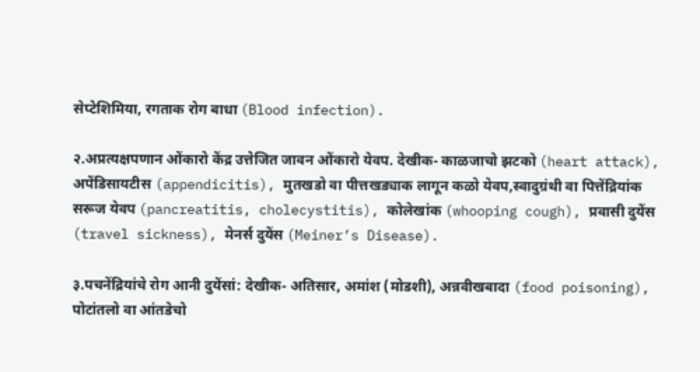सेप्टेशिमिया, रगताक रोग बाधा (Blood infection).

२.अप्रत्यक्षपणान ओंकारो केंद्र उत्तेजित जावन ओंकारो येवप. देखीक- काळजाचो झटको (heart attack), अपेंडिसायटीस (appendicitis), मुतखडो वा पीत्तखड्याक लागून कळो येवप,स्वादुग्रंथी वा पित्तेंद्रियांक सरूज येवप (pancreatitis, cholecystitis), कोलेखांक (whooping cough), प्रवासी दुयेंस (travel sickness), मेनर्स दुयेंस (Meiner’s Disease).

३.पचनेंद्रियांचे रोग आनी दुयेंसां: देखीक- अतिसार, अमांश (मोडशी), अन्नवीखबादा (food poisoning), पोटांतलो वा आंतडेचो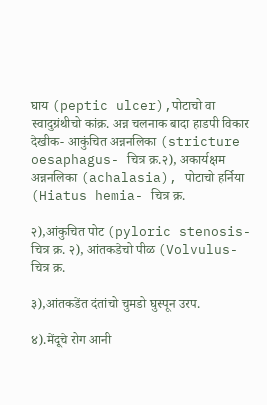घाय (peptic ulcer),पोटाचो वा स्वादुग्रंथीचो कांक्र. अन्न चलनाक बादा हाडपी विकार देखीक- आकुंचित अन्ननलिका (stricture oesaphagus- चित्र क्र.२), अकार्यक्षम अन्ननलिका (achalasia), पोटाचो हर्निया (Hiatus hemia- चित्र क्र.

२),आंकुचित पोट (pyloric stenosis- चित्र क्र. २), आंतकडेचो पीळ (Volvulus- चित्र क्र.

३),आंतकडेंत दंतांचो चुमडो घुस्पून उरप.

४).मेंदूचे रोग आनी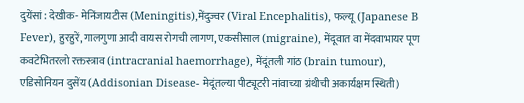दुयेंसां : देखीक- मेनिंजायटीस (Meningitis),मेंदुज्वर (Viral Encephalitis), फल्यू (Japanese B Fever), हुरहुरें, गालगुणा आदी वायस रोगची लागण, एकसीसाल (migraine), मेंदूवात वा मेंदवाभायर पूण कवटेभितरलो रक्तस्त्राव (intracranial haemorrhage), मेंदूंतली गांठ (brain tumour), एडिसोनियन दुसेंय (Addisonian Disease- मेदूंतल्या पीट्यूटरी नांवाच्या ग्रंथीची अकार्यक्षम स्थिती)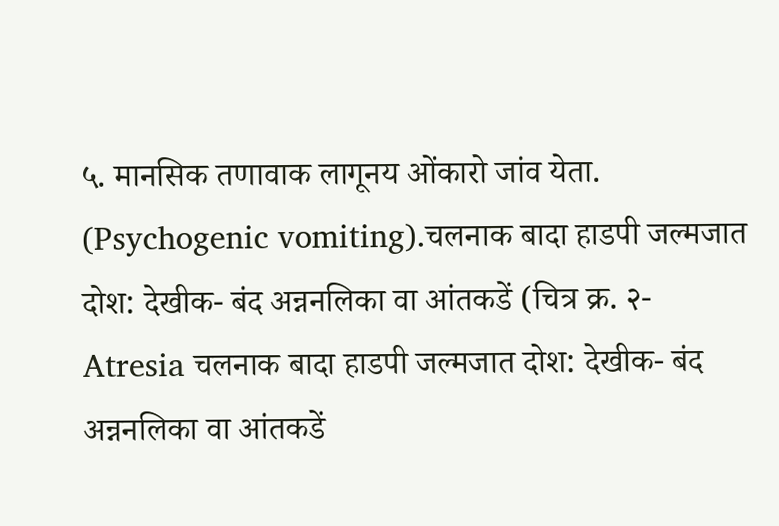५. मानसिक तणावाक लागूनय ओंकारो जांव येता. (Psychogenic vomiting).चलनाक बादा हाडपी जल्मजात दोश: देखीक- बंद अन्ननलिका वा आंतकडें (चित्र क्र. २- Atresia चलनाक बादा हाडपी जल्मजात दोश: देखीक- बंद अन्ननलिका वा आंतकडें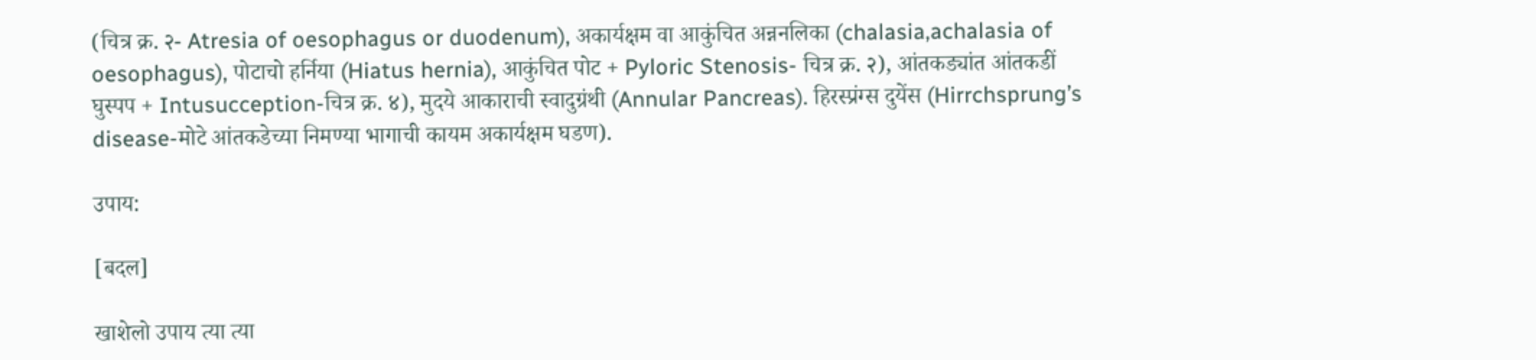(चित्र क्र. २- Atresia of oesophagus or duodenum), अकार्यक्षम वा आकुंचित अन्ननलिका (chalasia,achalasia of oesophagus), पोटाचो हर्निया (Hiatus hernia), आकुंचित पोट + Pyloric Stenosis- चित्र क्र. २), आंतकड्यांत आंतकडीं घुस्पप + Intusucception-चित्र क्र. ४), मुदये आकाराची स्वादुग्रंथी (Annular Pancreas). हिरस्प्रंग्स दुयेंस (Hirrchsprung’s disease-मोटे आंतकडेच्या निमण्या भागाची कायम अकार्यक्षम घडण).

उपाय:

[बदल]

खाशेलो उपाय त्या त्या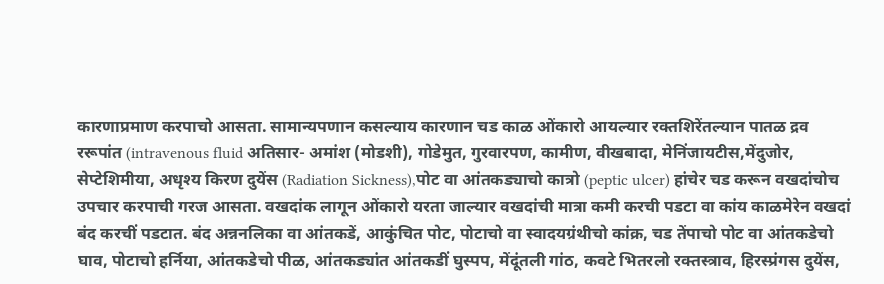कारणाप्रमाण करपाचो आसता. सामान्यपणान कसल्याय कारणान चड काळ ओंकारो आयल्यार रक्तशिरेंतल्यान पातळ द्रव ररूपांत (intravenous fluid अतिसार- अमांश (मोडशी), गोडेमुत, गुरवारपण, कामीण, वीखबादा, मेनिंजायटीस,मेंदुजोर, सेप्टेशिमीया, अधृश्य किरण दुयेंस (Radiation Sickness),पोट वा आंतकड्याचो कात्रो (peptic ulcer) हांचेर चड करून वखदांचोच उपचार करपाची गरज आसता. वखदांक लागून ओंकारो यरता जाल्यार वखदांची मात्रा कमी करची पडटा वा कांय काळमेरेन वखदां बंद करचीं पडटात. बंद अन्ननलिका वा आंतकडें, आकुंचित पोट, पोटाचो वा स्वादयग्रंथीचो कांक्र, चड तेंपाचो पोट वा आंतकडेचो घाव, पोटाचो हर्निया, आंतकडेचो पीळ, आंतकड्यांत आंतकडीं घुस्पप, मेंदूंतली गांठ, कवटे भितरलो रक्तस्त्राव, हिरस्प्रंगस दुयेंस,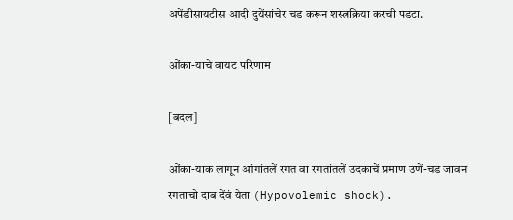अपेंडीसायटीस आदी दुयेंसांचेर चड करून शस्त्रक्रिया करची पडटा.

ओंका-याचे वायट परिणाम

[बदल]

ओंका-याक लागून आंगांतलें रगत वा रगतांतलें उदकाचें प्रमाण उणें-चड जावन रगताचो दाब देंवं येता (Hypovolemic shock).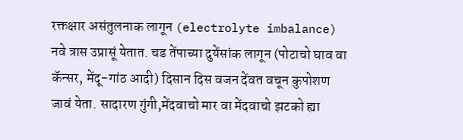रक्तक्षार असंतुलनाक लागून (electrolyte imbalance) नवे त्रास उप्रासूं येतात. चड तेंपाच्या दुयेंसांक लागून (पोटाचो घाव वा कॅन्सर, मेंदू-गांठ आदी) दिसान दिस वजन देंवत वचून कुपोशण जावं येता. सादारण गुंगी,मेंदवाचो मार वा मेंदवाचो झटको ह्या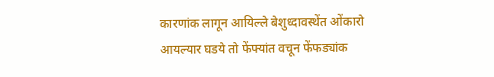कारणांक लागून आयिल्ले बेशुध्दावस्थेंत ओंकारो आयल्यार घडये तो फेंफ्यांत वचून फेंफड्यांक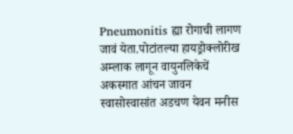Pneumonitis ह्या रोगाची लागण जावं येता.पोटांतल्या हायड्रोक्लोरीख अम्लाक लागून वायुनलिकेचें अकस्मात आंचन जावन स्वासोस्वासांत अडचण येवन मनीस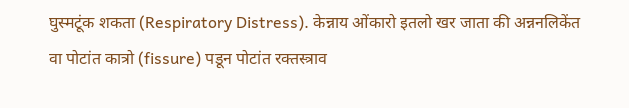घुस्मटूंक शकता (Respiratory Distress). केन्नाय ओंकारो इतलो खर जाता की अन्ननलिकेंत वा पोटांत कात्रो (fissure) पडून पोटांत रक्तस्त्राव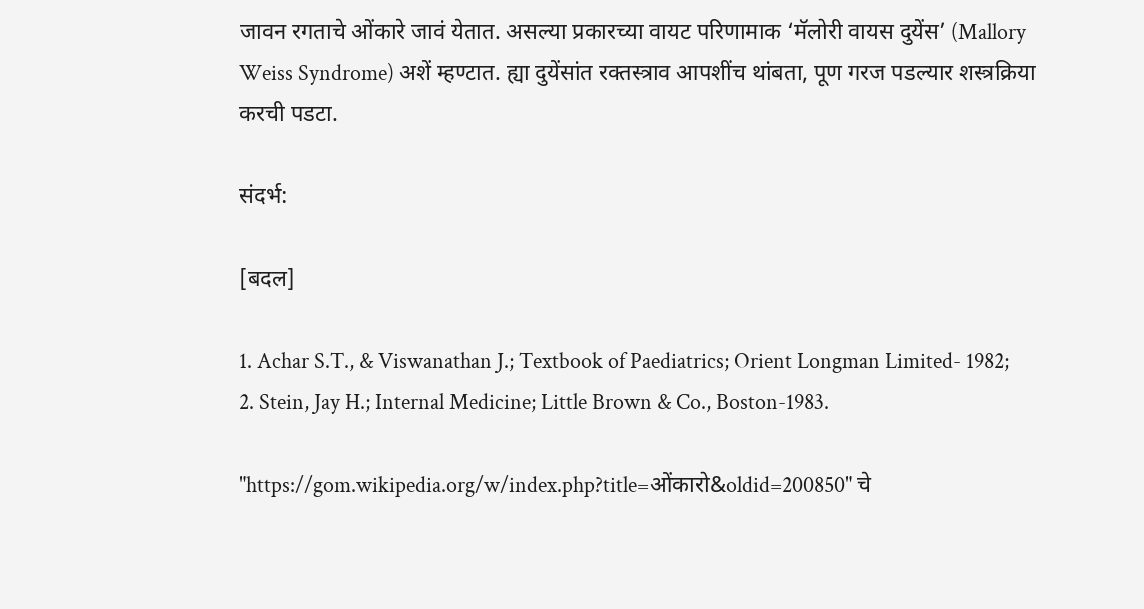जावन रगताचे ओंकारे जावं येतात. असल्या प्रकारच्या वायट परिणामाक ‘मॅलोरी वायस दुयेंस’ (Mallory Weiss Syndrome) अशें म्हण्टात. ह्या दुयेंसांत रक्तस्त्राव आपशींच थांबता, पूण गरज पडल्यार शस्त्रक्रिया करची पडटा.

संदर्भ:

[बदल]

1. Achar S.T., & Viswanathan J.; Textbook of Paediatrics; Orient Longman Limited- 1982; 2. Stein, Jay H.; Internal Medicine; Little Brown & Co., Boston-1983.

"https://gom.wikipedia.org/w/index.php?title=ओंकारो&oldid=200850" चे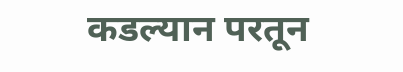कडल्यान परतून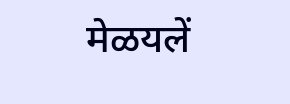मेळयलें